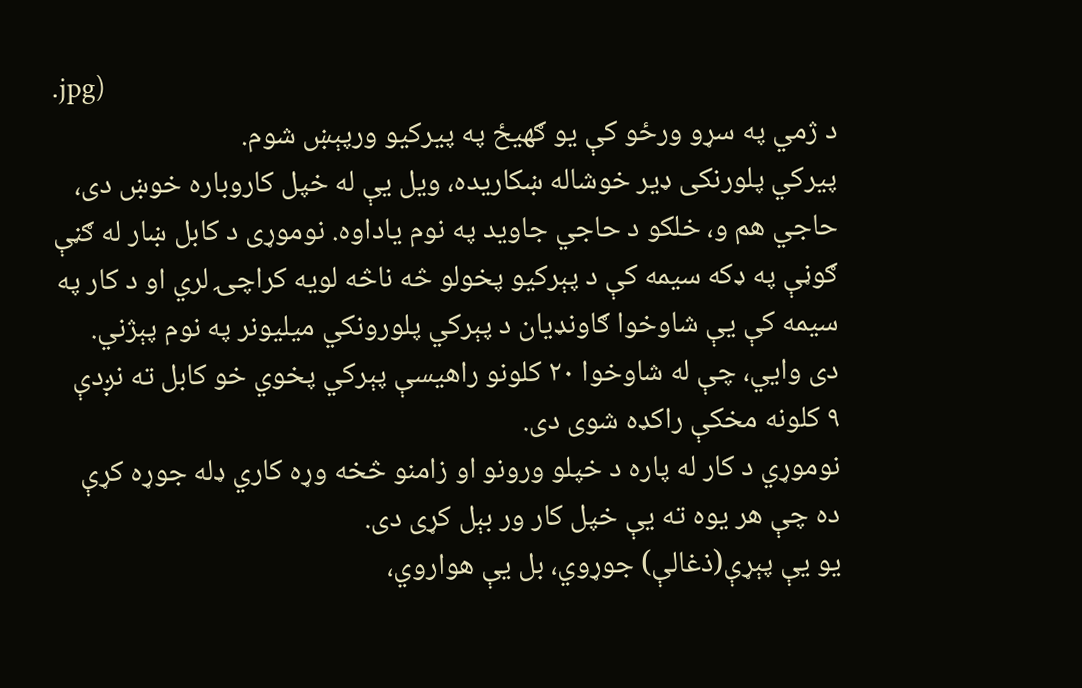.jpg)
د ژمي په سړو ورځو کې یو ګهیځ په پیرکیو ورپېښ شوم.
پیرکي پلورنکی ډیر خوشاله ښکاریده، ویل یې له خپل کاروباره خوښ دی، حاجي هم و، خلکو د حاجي جاوید په نوم یاداوه. نوموړی د کابل ښار له ګڼې ګوڼې په ډکه سیمه کې د پېرکیو پخولو څه ناڅه لویه کراچۍ لري او د کار په سیمه کې یې شاوخوا ګاونډیان د پېرکي پلورونکي میلیونر په نوم پېژني.
دی وايي، چې له شاوخوا ۲۰ کلونو راهیسې پېرکي پخوي خو کابل ته نږدې ۹ کلونه مخکې راکډه شوی دی.
نوموړي د کار له پاره د خپلو ورونو او زامنو څخه وړه کاري ډله جوړه کړې ده چې هر یوه ته یې خپل کار ور بېل کړی دی.
یو یې پېړې(ذغالې) جوړوي، بل یې هواروي،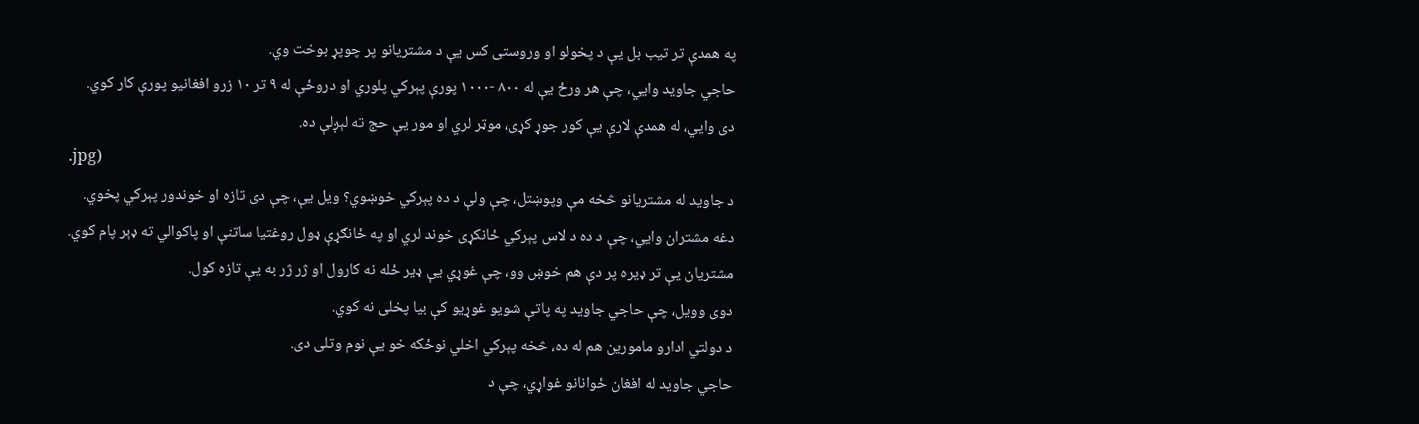په همدې تر تیب بل یې د پخولو او وروستی کس یې د مشتریانو پر چوپړ بوخت وي.
حاجي جاوید وايي، چې هر ورځ یې له ۸۰۰ -۱۰۰۰ پورې پېرکي پلوري او دروځې له ۹ تر ۱۰ زرو افغانیو پورې کار کوي.
دی وایي، له همدې لارې یې کور جوړ کړی، موټر لري او مور یې حج ته لېږلې ده.
.jpg)
د جاوید له مشتریانو څخه مې وپوښتل، چې ولې د ده پېرکي خوښوي؟ ويل يې، چې دی تازه او خوندور پېرکي پخوي.
دغه مشتران وايي، چې د ده د لاس پېرکي ځانکړی خوند لري او په ځانګړې ډول روغتیا ساتنې او پاکوالي ته ډېر پام کوي.
مشتریان یې تر ډیره پر دې هم خوښ وو، چې غوړي یې ډیر ځله نه کارول او ژر ژر به یې تازه کول.
دوی وويل، چې حاجي جاوید په پاتې شویو غوړیو کې بیا پخلی نه کوي.
د دولتي ادارو مامورین هم له ده، څخه پېرکي اخلي نوځکه خو یې نوم وتلی دی.
حاجي جاوید له افغان ځوانانو غواړي، چې د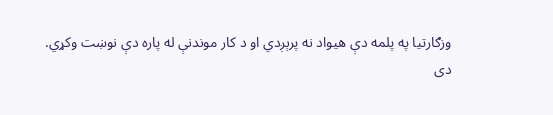وزګارتیا په پلمه دې هیواد نه پرېږدي او د کار موندنې له پاره دې نوښت وکړي.
دی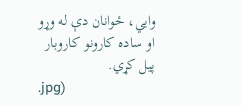وايي، ځوانان دې له وړو او ساده کارونو کاروبار پیل کړي.
.jpg)